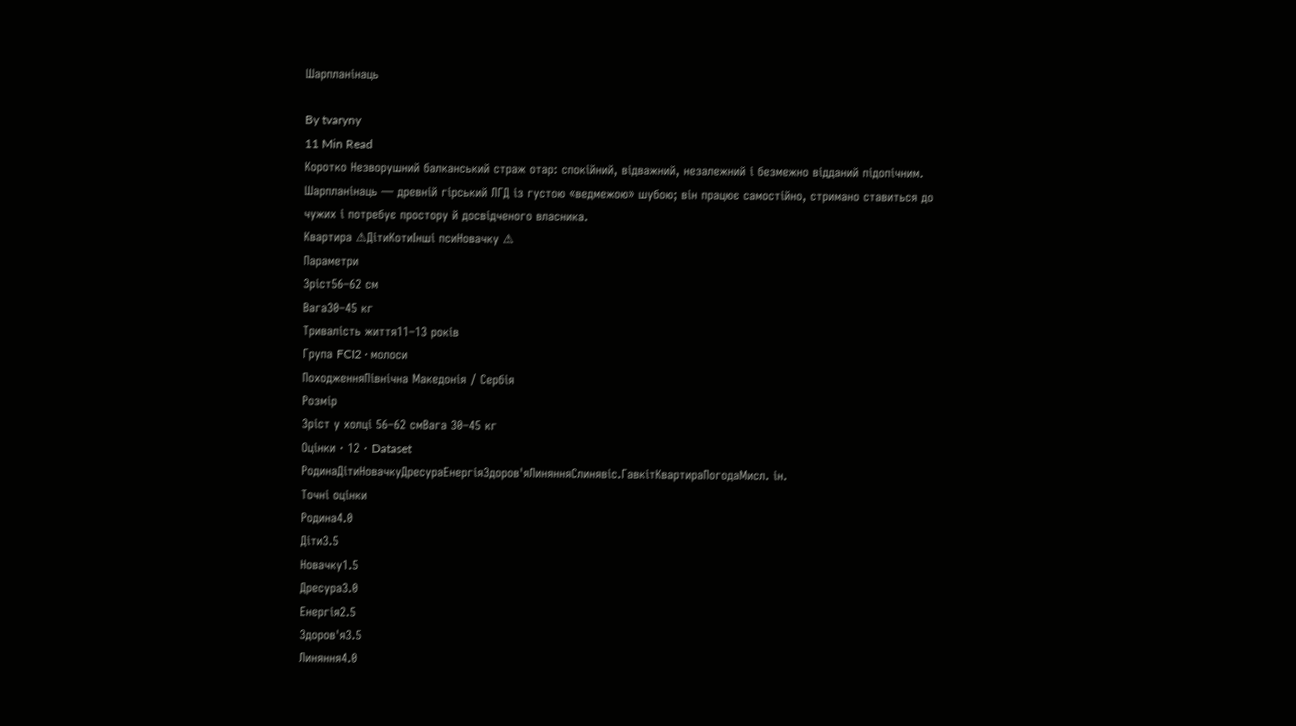Шарпланінаць

By tvaryny
11 Min Read
Коротко Незворушний балканський страж отар: спокійний, відважний, незалежний і безмежно відданий підопічним. Шарпланінаць — древній гірський ЛГД із густою «ведмежою» шубою; він працює самостійно, стримано ставиться до чужих і потребує простору й досвідченого власника.
Квартира ⚠ДітиКотиІнші псиНовачку ⚠
Параметри
Зріст56–62 см
Вага30–45 кг
Тривалість життя11–13 років
Група FCI2 · молоси
ПоходженняПівнічна Македонія / Сербія
Розмір
Зріст у холці 56–62 смВага 30–45 кг
Оцінки · 12 · Dataset
РодинаДітиНовачкуДресураЕнергіяЗдоров'яЛинянняСлинявіс.ГавкітКвартираПогодаМисл. ін.
Точні оцінки
Родина4.0
Діти3.5
Новачку1.5
Дресура3.0
Енергія2.5
Здоров'я3.5
Линяння4.0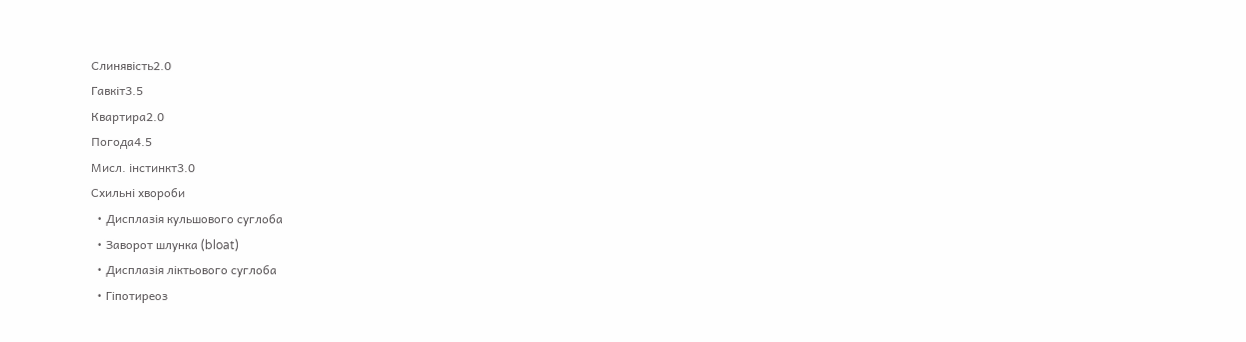Слинявість2.0
Гавкіт3.5
Квартира2.0
Погода4.5
Мисл. інстинкт3.0
Схильні хвороби
  • Дисплазія кульшового суглоба
  • Заворот шлунка (bloat)
  • Дисплазія ліктьового суглоба
  • Гіпотиреоз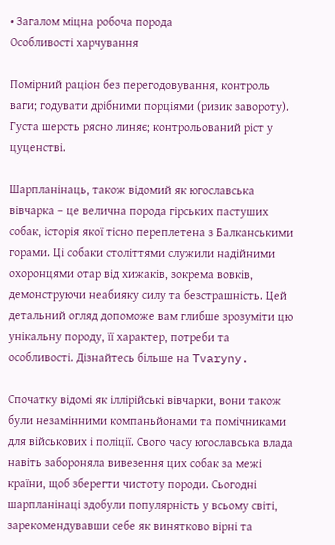• Загалом міцна робоча порода
Особливості харчування

Помірний раціон без перегодовування, контроль ваги; годувати дрібними порціями (ризик завороту). Густа шерсть рясно линяє; контрольований ріст у цуценстві.

Шарпланінаць, також відомий як югославська вівчарка – це велична порода гірських пастуших собак, історія якої тісно переплетена з Балканськими горами. Ці собаки століттями служили надійними охоронцями отар від хижаків, зокрема вовків, демонструючи неабияку силу та безстрашність. Цей детальний огляд допоможе вам глибше зрозуміти цю унікальну породу, її характер, потреби та особливості. Дізнайтесь більше на Tvaryny.

Спочатку відомі як іллірійські вівчарки, вони також були незамінними компаньйонами та помічниками для військових і поліції. Свого часу югославська влада навіть забороняла вивезення цих собак за межі країни, щоб зберегти чистоту породи. Сьогодні шарпланінаці здобули популярність у всьому світі, зарекомендувавши себе як винятково вірні та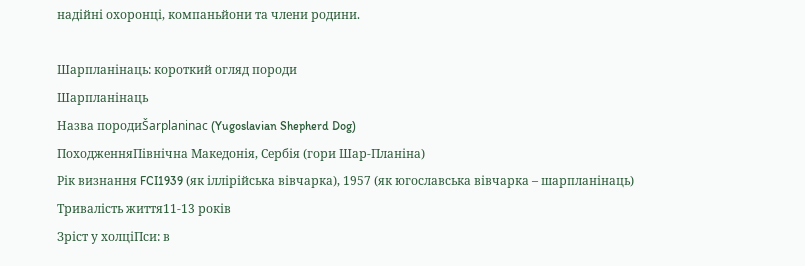надійні охоронці, компаньйони та члени родини.

Шарпланінаць: короткий огляд породи
Шарпланінаць
Назва породиŠarplaninac (Yugoslavian Shepherd Dog)
ПоходженняПівнічна Македонія, Сербія (гори Шар-Планіна)
Рік визнання FCI1939 (як іллірійська вівчарка), 1957 (як югославська вівчарка – шарпланінаць)
Тривалість життя11-13 років
Зріст у холціПси: в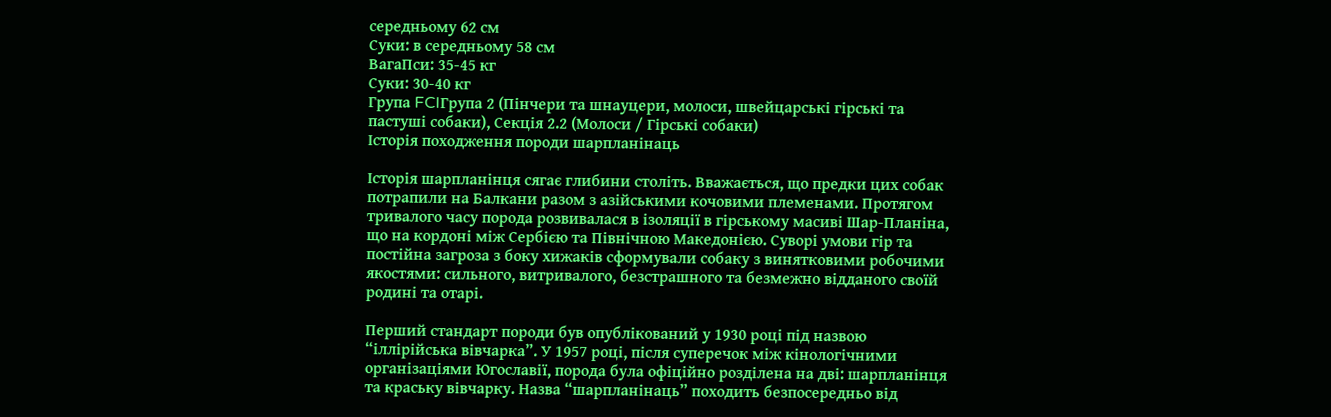середньому 62 см
Суки: в середньому 58 см
ВагаПси: 35-45 кг
Суки: 30-40 кг
Група FCIГрупа 2 (Пінчери та шнауцери, молоси, швейцарські гірські та пастуші собаки), Секція 2.2 (Молоси / Гірські собаки)
Історія походження породи шарпланінаць

Історія шарпланінця сягає глибини століть. Вважається, що предки цих собак потрапили на Балкани разом з азійськими кочовими племенами. Протягом тривалого часу порода розвивалася в ізоляції в гірському масиві Шар-Планіна, що на кордоні між Сербією та Північною Македонією. Суворі умови гір та постійна загроза з боку хижаків сформували собаку з винятковими робочими якостями: сильного, витривалого, безстрашного та безмежно відданого своїй родині та отарі.

Перший стандарт породи був опублікований у 1930 році під назвою “іллірійська вівчарка”. У 1957 році, після суперечок між кінологічними організаціями Югославії, порода була офіційно розділена на дві: шарпланінця та краську вівчарку. Назва “шарпланінаць” походить безпосередньо від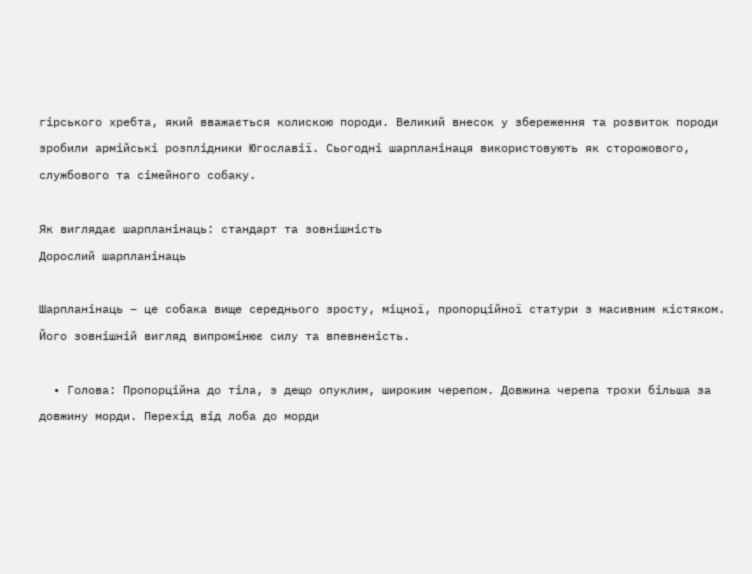гірського хребта, який вважається колискою породи. Великий внесок у збереження та розвиток породи зробили армійські розплідники Югославії. Сьогодні шарпланінаця використовують як сторожового, службового та сімейного собаку.

Як виглядає шарпланінаць: стандарт та зовнішність
Дорослий шарпланінаць

Шарпланінаць – це собака вище середнього зросту, міцної, пропорційної статури з масивним кістяком. Його зовнішній вигляд випромінює силу та впевненість.

  • Голова: Пропорційна до тіла, з дещо опуклим, широким черепом. Довжина черепа трохи більша за довжину морди. Перехід від лоба до морди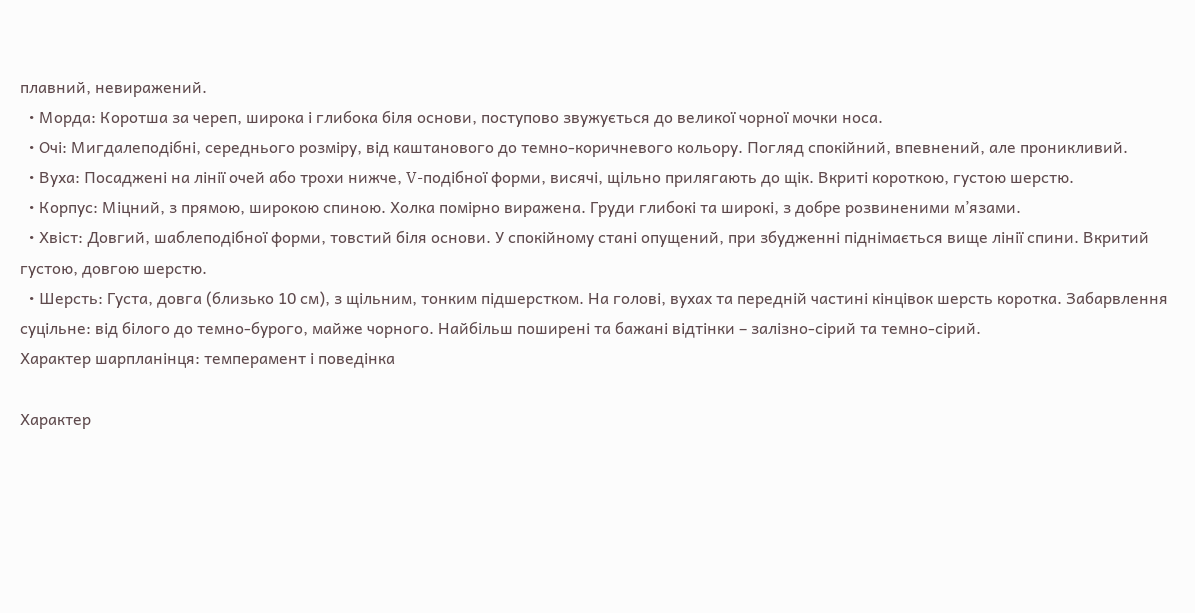плавний, невиражений.
  • Морда: Коротша за череп, широка і глибока біля основи, поступово звужується до великої чорної мочки носа.
  • Очі: Мигдалеподібні, середнього розміру, від каштанового до темно-коричневого кольору. Погляд спокійний, впевнений, але проникливий.
  • Вуха: Посаджені на лінії очей або трохи нижче, V-подібної форми, висячі, щільно прилягають до щік. Вкриті короткою, густою шерстю.
  • Корпус: Міцний, з прямою, широкою спиною. Холка помірно виражена. Груди глибокі та широкі, з добре розвиненими м’язами.
  • Хвіст: Довгий, шаблеподібної форми, товстий біля основи. У спокійному стані опущений, при збудженні піднімається вище лінії спини. Вкритий густою, довгою шерстю.
  • Шерсть: Густа, довга (близько 10 см), з щільним, тонким підшерстком. На голові, вухах та передній частині кінцівок шерсть коротка. Забарвлення суцільне: від білого до темно-бурого, майже чорного. Найбільш поширені та бажані відтінки – залізно-сірий та темно-сірий.
Характер шарпланінця: темперамент і поведінка

Характер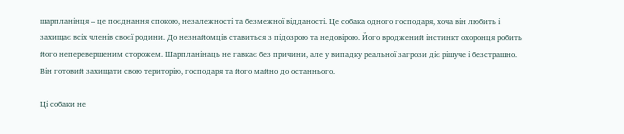шарпланінця – це поєднання спокою, незалежності та безмежної відданості. Це собака одного господаря, хоча він любить і захищає всіх членів своєї родини. До незнайомців ставиться з підозрою та недовірою. Його вроджений інстинкт охоронця робить його неперевершеним сторожем. Шарпланінаць не гавкає без причини, але у випадку реальної загрози діє рішуче і безстрашно. Він готовий захищати свою територію, господаря та його майно до останнього.

Ці собаки не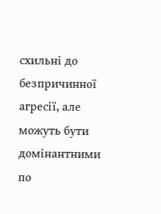схильні до безпричинної агресії, але можуть бути домінантними по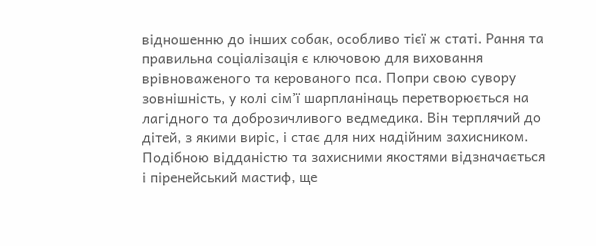відношенню до інших собак, особливо тієї ж статі. Рання та правильна соціалізація є ключовою для виховання врівноваженого та керованого пса. Попри свою сувору зовнішність, у колі сім’ї шарпланінаць перетворюється на лагідного та доброзичливого ведмедика. Він терплячий до дітей, з якими виріс, і стає для них надійним захисником. Подібною відданістю та захисними якостями відзначається і піренейський мастиф, ще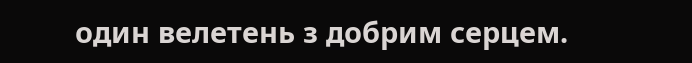один велетень з добрим серцем.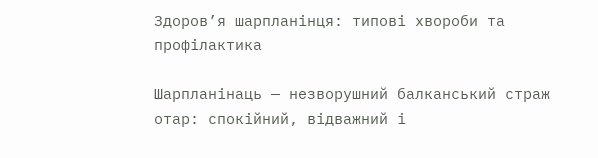Здоров’я шарпланінця: типові хвороби та профілактика

Шарпланінаць — незворушний балканський страж отар: спокійний, відважний і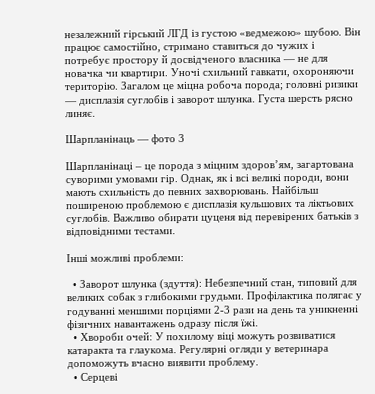незалежний гірський ЛГД із густою «ведмежою» шубою. Він працює самостійно, стримано ставиться до чужих і потребує простору й досвідченого власника — не для новачка чи квартири. Уночі схильний гавкати, охороняючи територію. Загалом це міцна робоча порода; головні ризики — дисплазія суглобів і заворот шлунка. Густа шерсть рясно линяє.

Шарпланінаць — фото 3

Шарпланінаці – це порода з міцним здоров’ям, загартована суворими умовами гір. Однак, як і всі великі породи, вони мають схильність до певних захворювань. Найбільш поширеною проблемою є дисплазія кульшових та ліктьових суглобів. Важливо обирати цуценя від перевірених батьків з відповідними тестами.

Інші можливі проблеми:

  • Заворот шлунка (здуття): Небезпечний стан, типовий для великих собак з глибокими грудьми. Профілактика полягає у годуванні меншими порціями 2-3 рази на день та уникненні фізичних навантажень одразу після їжі.
  • Хвороби очей: У похилому віці можуть розвиватися катаракта та глаукома. Регулярні огляди у ветеринара допоможуть вчасно виявити проблему.
  • Серцеві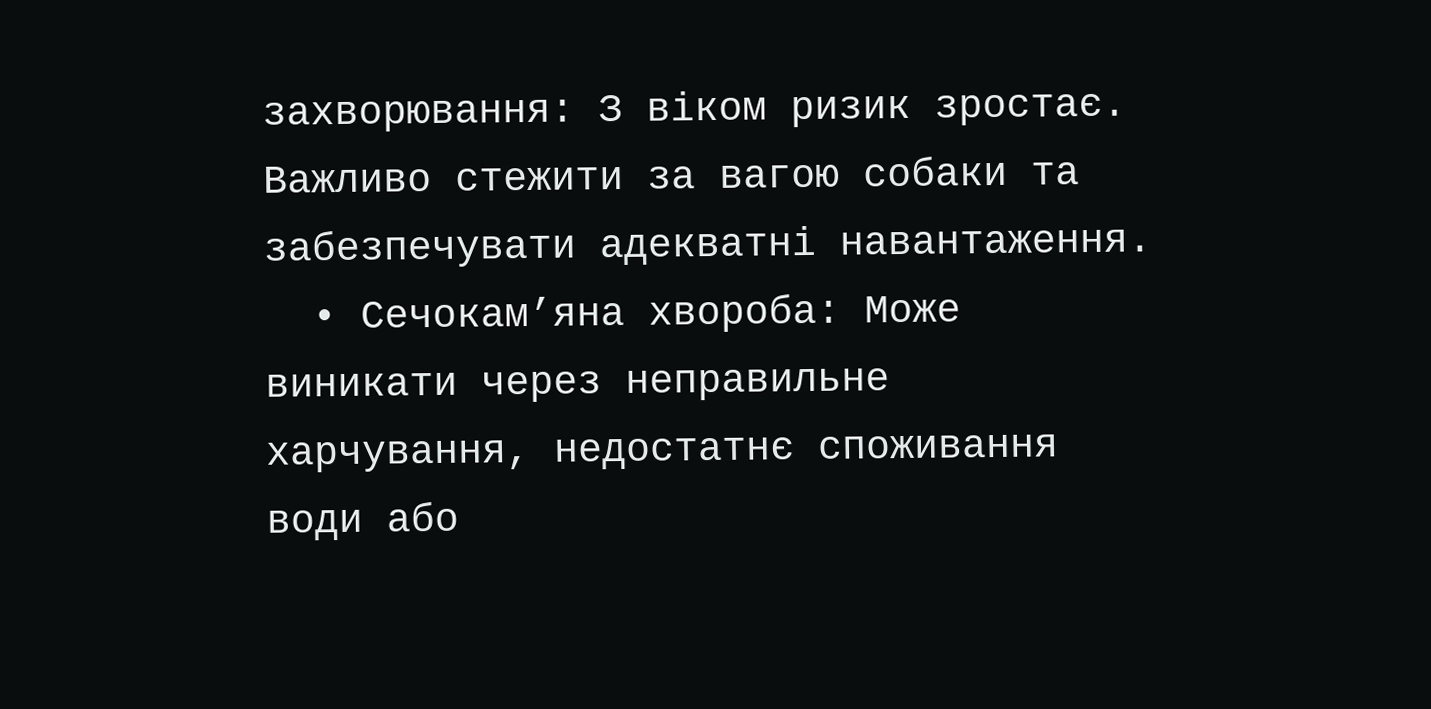захворювання: З віком ризик зростає. Важливо стежити за вагою собаки та забезпечувати адекватні навантаження.
  • Сечокам’яна хвороба: Може виникати через неправильне харчування, недостатнє споживання води або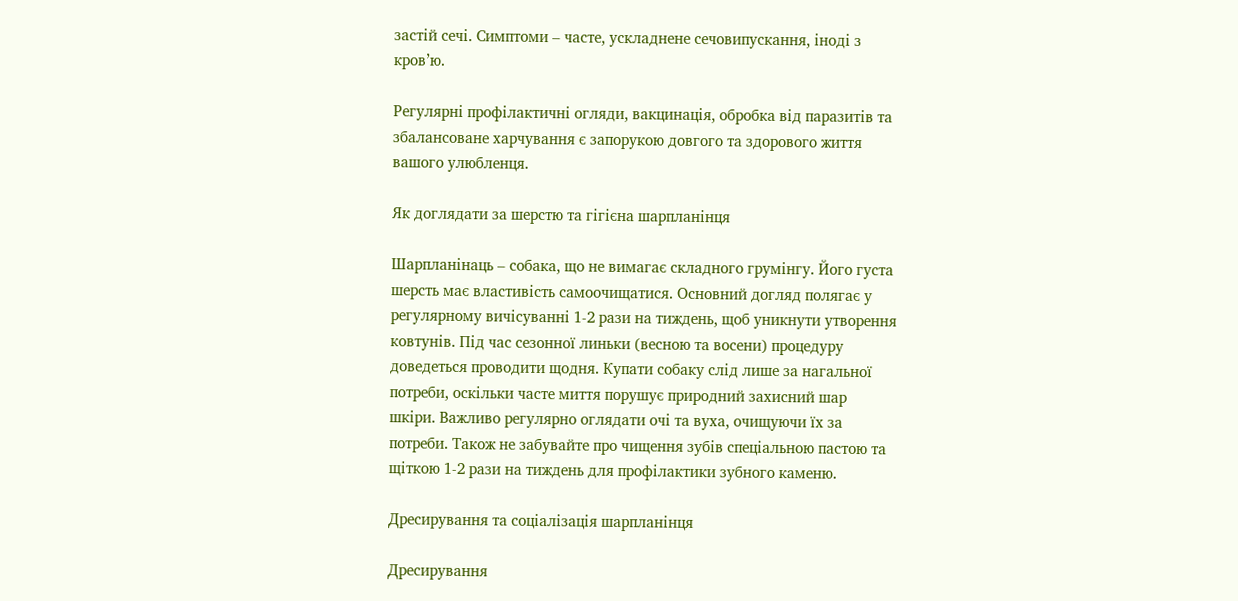застій сечі. Симптоми – часте, ускладнене сечовипускання, іноді з кров’ю.

Регулярні профілактичні огляди, вакцинація, обробка від паразитів та збалансоване харчування є запорукою довгого та здорового життя вашого улюбленця.

Як доглядати за шерстю та гігієна шарпланінця

Шарпланінаць – собака, що не вимагає складного грумінгу. Його густа шерсть має властивість самоочищатися. Основний догляд полягає у регулярному вичісуванні 1-2 рази на тиждень, щоб уникнути утворення ковтунів. Під час сезонної линьки (весною та восени) процедуру доведеться проводити щодня. Купати собаку слід лише за нагальної потреби, оскільки часте миття порушує природний захисний шар шкіри. Важливо регулярно оглядати очі та вуха, очищуючи їх за потреби. Також не забувайте про чищення зубів спеціальною пастою та щіткою 1-2 рази на тиждень для профілактики зубного каменю.

Дресирування та соціалізація шарпланінця

Дресирування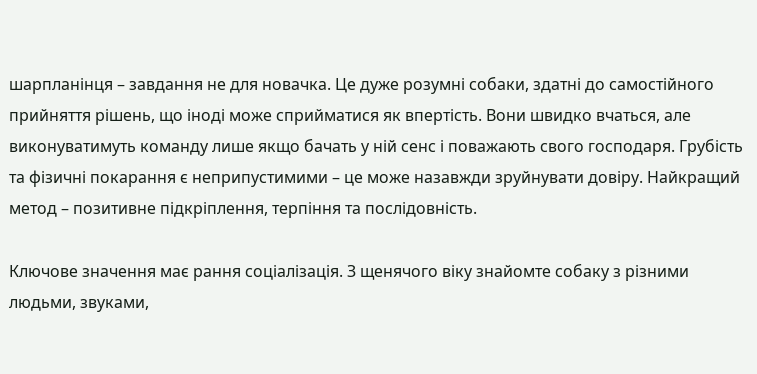шарпланінця – завдання не для новачка. Це дуже розумні собаки, здатні до самостійного прийняття рішень, що іноді може сприйматися як впертість. Вони швидко вчаться, але виконуватимуть команду лише якщо бачать у ній сенс і поважають свого господаря. Грубість та фізичні покарання є неприпустимими – це може назавжди зруйнувати довіру. Найкращий метод – позитивне підкріплення, терпіння та послідовність.

Ключове значення має рання соціалізація. З щенячого віку знайомте собаку з різними людьми, звуками,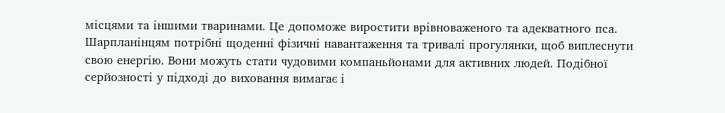місцями та іншими тваринами. Це допоможе виростити врівноваженого та адекватного пса. Шарпланінцям потрібні щоденні фізичні навантаження та тривалі прогулянки, щоб виплеснути свою енергію. Вони можуть стати чудовими компаньйонами для активних людей. Подібної серйозності у підході до виховання вимагає і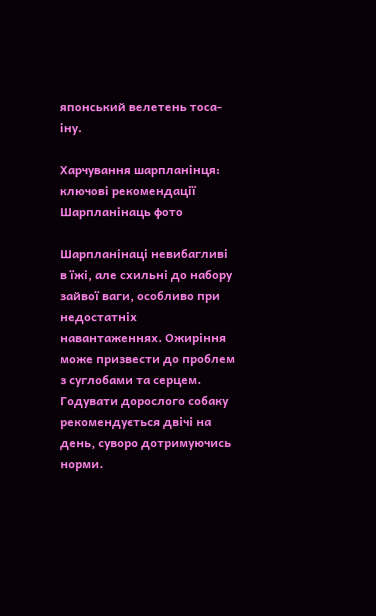японський велетень тоса-іну.

Харчування шарпланінця: ключові рекомендації
Шарпланінаць фото

Шарпланінаці невибагливі в їжі, але схильні до набору зайвої ваги, особливо при недостатніх навантаженнях. Ожиріння може призвести до проблем з суглобами та серцем. Годувати дорослого собаку рекомендується двічі на день, суворо дотримуючись норми.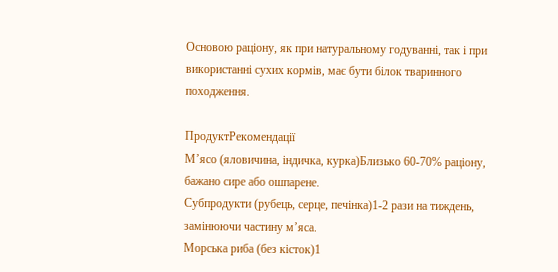Основою раціону, як при натуральному годуванні, так і при використанні сухих кормів, має бути білок тваринного походження.

ПродуктРекомендації
М’ясо (яловичина, індичка, курка)Близько 60-70% раціону, бажано сире або ошпарене.
Субпродукти (рубець, серце, печінка)1-2 рази на тиждень, замінюючи частину м’яса.
Морська риба (без кісток)1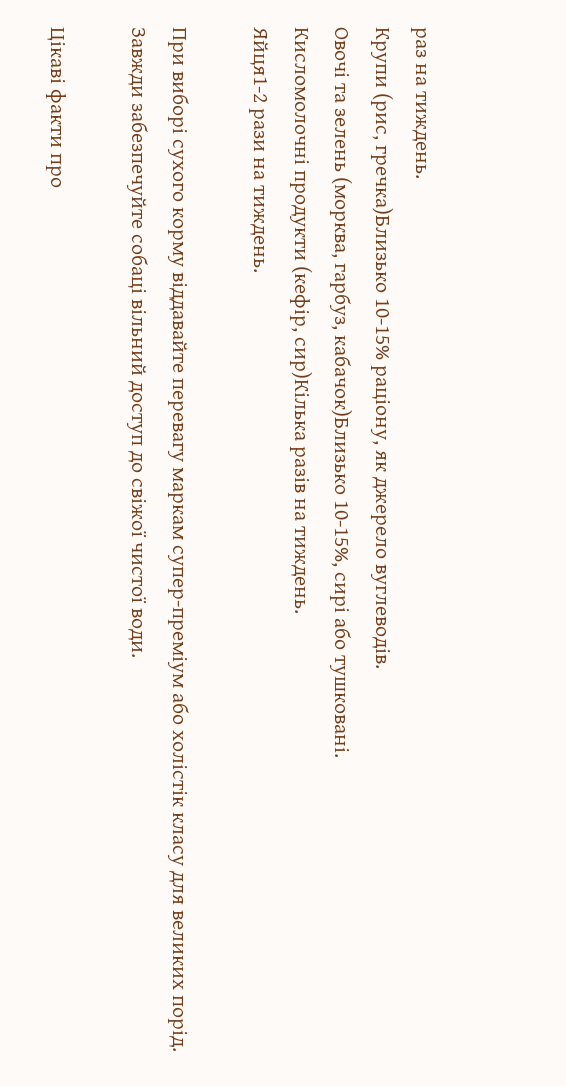раз на тиждень.
Крупи (рис, гречка)Близько 10-15% раціону, як джерело вуглеводів.
Овочі та зелень (морква, гарбуз, кабачок)Близько 10-15%, сирі або тушковані.
Кисломолочні продукти (кефір, сир)Кілька разів на тиждень.
Яйця1-2 рази на тиждень.

При виборі сухого корму віддавайте перевагу маркам супер-преміум або холістік класу для великих порід. Завжди забезпечуйте собаці вільний доступ до свіжої чистої води.

Цікаві факти про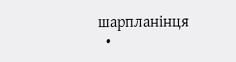шарпланінця
  •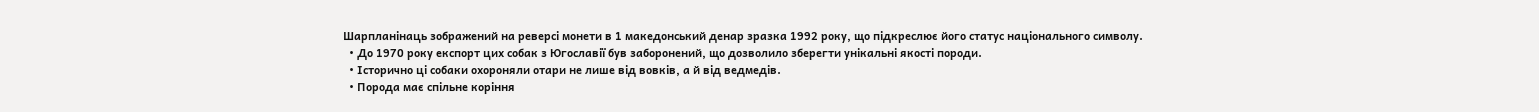Шарпланінаць зображений на реверсі монети в 1 македонський денар зразка 1992 року, що підкреслює його статус національного символу.
  • До 1970 року експорт цих собак з Югославії був заборонений, що дозволило зберегти унікальні якості породи.
  • Історично ці собаки охороняли отари не лише від вовків, а й від ведмедів.
  • Порода має спільне коріння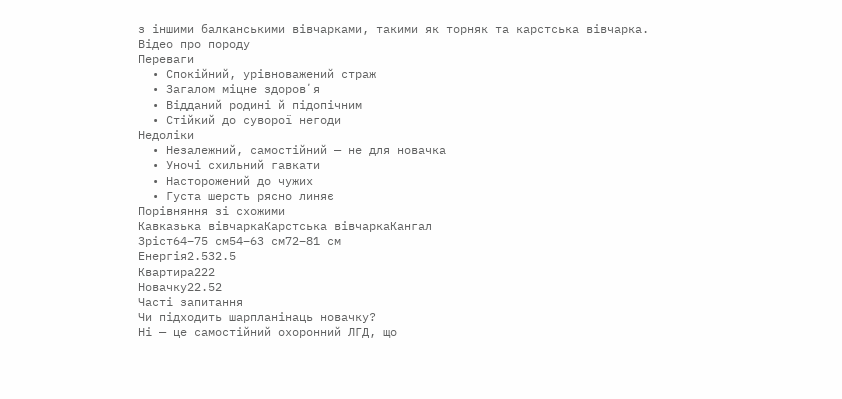з іншими балканськими вівчарками, такими як торняк та карстська вівчарка.
Відео про породу
Переваги
  • Спокійний, урівноважений страж
  • Загалом міцне здоровʼя
  • Відданий родині й підопічним
  • Стійкий до суворої негоди
Недоліки
  • Незалежний, самостійний — не для новачка
  • Уночі схильний гавкати
  • Насторожений до чужих
  • Густа шерсть рясно линяє
Порівняння зі схожими
Кавказька вівчаркаКарстська вівчаркаКангал
Зріст64–75 см54–63 см72–81 см
Енергія2.532.5
Квартира222
Новачку22.52
Часті запитання
Чи підходить шарпланінаць новачку?
Ні — це самостійний охоронний ЛГД, що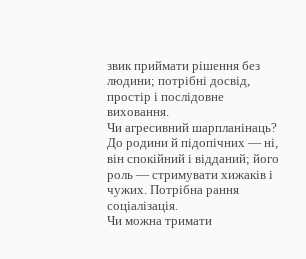звик приймати рішення без людини; потрібні досвід, простір і послідовне виховання.
Чи агресивний шарпланінаць?
До родини й підопічних — ні, він спокійний і відданий; його роль — стримувати хижаків і чужих. Потрібна рання соціалізація.
Чи можна тримати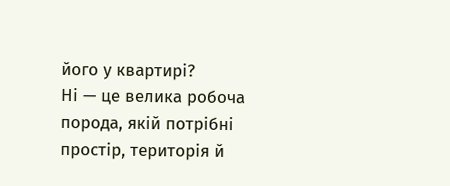його у квартирі?
Ні — це велика робоча порода, якій потрібні простір, територія й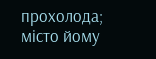прохолода; місто йому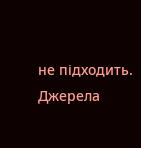не підходить.
Джерела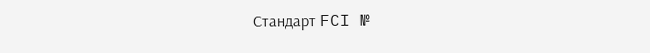Стандарт FCI №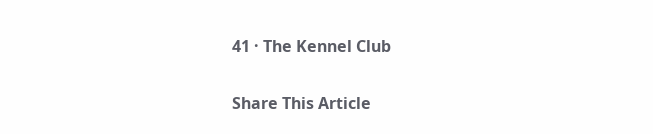41 · The Kennel Club

Share This Article